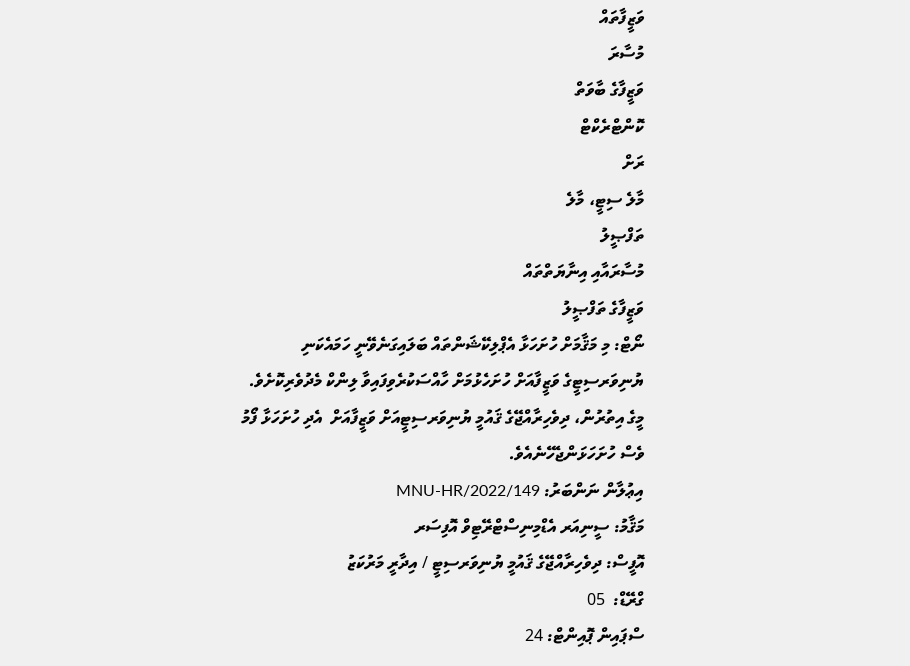ވަޒީފާތައް
މުސާރަ
ވަޒީފާގެ ބާވަތް
ކޮންޓްރެކްޓް
ރަށް
މާލެ ސިޓީ، މާލެ
ތަފްޞީލު
މުސާރައާއި އިނާޔަތްތައް
ވަޒީފާގެ ތަފްޞީލު
ނޯޓް: މި މަޤާމަށް ހުށަހަޅާ އެޕްލިކޭޝަންތައް ބަލައިގަނެވޭނީ ހަމައެކަނި ޔުނިވަރސިޓީގެ ވަޒީފާއަށް ހުށަހެޅުމަށް ހާއްސަކުރެވިފައިވާ ލިންކް މެދުވެރިކޮށެވެ. މީގެ އިތުރުން، ދިވެހިރާއްޖޭގެ ޤައުމީ ޔުނިވަރސިޓީއަށް ވަޒީފާއަށް  އެދި ހުށަހަޅާ ފޯމު ވެސް ހުށަހަޅަންޖެހޭނެއެވެ.
އިޢުލާން ނަންބަރު: MNU-HR/2022/149
މަޤާމު: ސީނިއަރ އެޑްމިނިސްޓްރޭޓިވް އޮފިސަރ
އޮފީސް: ދިވެހިރާއްޖޭގެ ޤައުމީ ޔުނިވަރސިޓީ / އިދާރީ މަރުކަޒު
ގްރޭޑް:  05
ސްޕައިން ޕޮއިންޓް: 24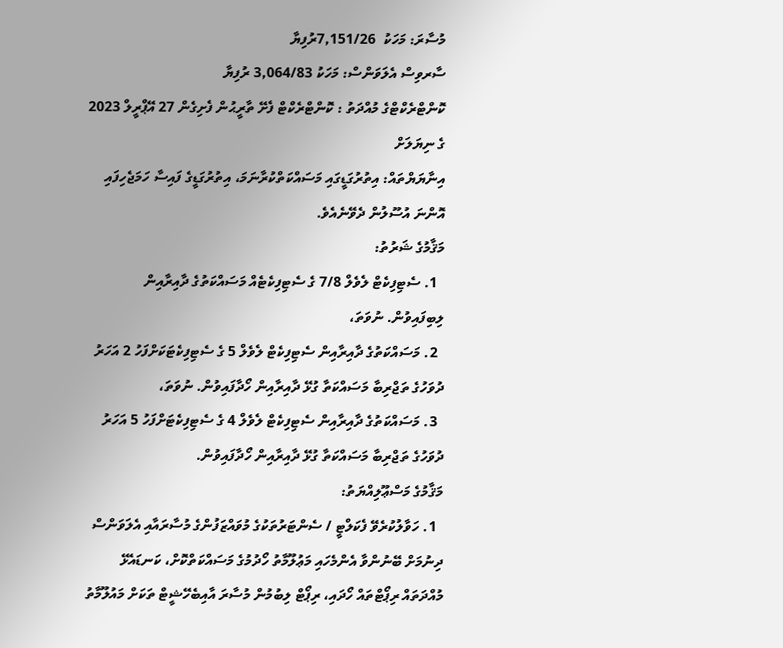މުސާރަ: މަހަކު  7,151/26ރުފިޔާ
ސާރވިސް އެލަވަންސް: މަހަކު 3,064/83 ރުފިޔާ
ކޮންޓްރެކްޓްގެ މުއްދަތު : ކޮންޓްރެކްޓް ފެށޭ ތާރީޙުން ފެށިގެން 27 އޭޕްރީލް 2023 ގެ ނިޔަލަށް
އިނާޔަޔްތައް: އިތުރުގަޑީގައި މަސައްކަތްކުރާނަމަ، އިތުރުގަޑީގެ ފައިސާ ހަމަޖެހިފައި އޮންނަ އުސޫލުން ދެވޭނެއެވެ.
މަޤާމުގެ ޝަރުތު:
  1. ސެޓިފިކެޓް ލެވެލް 7/8 ގެ ސެޓިފިކެޓެއް މަސައްކަތުގެ ދާއިރާއިން ލިބިފައިވުން. ނުވަތަ،
  2. މަސައްކަތުގެ ދާއިރާއިން ސެޓިފިކެޓް ލެވެލް 5 ގެ ސެޓިފިކެޓަކަށްފަހު 2 އަހަރު ދުވަހުގެ ތަޖްރިބާ މަސައްކަތާ ގުޅޭ ދާއިރާއިން ހޯދާފައިވުން. ނުވަތަ،
  3. މަސައްކަތުގެ ދާއިރާއިން ސެޓިފިކެޓް ލެވެލް 4 ގެ ސެޓިފިކެޓަށްފަހު 5 އަހަރު ދުވަހުގެ ތަޖްރިބާ މަސައްކަތާ ގުޅޭ ދާއިރާއިން ހޯދާފައިވުން.
މަޤާމުގެ މަސްޢޫލިއްޔަތު:
  1. ހަވާލުކުރެވޭ ފެކަލްޓީ / ސެންޓަރުތަކުގެ މުވައްޒަފުންގެ މުސާރައާއި އެލަވަންސް ދިނުމަށް ބޭނުންވާ އެންމެހައި މަޢުލޫމާތު ހޯދުމުގެ މަސައްކަތްކޮށް، ކަނޑައެޅޭ މުއްދަތައް ރިޕޯޓްތައް ހޯދައި، ރިޕޯޓް ލިބުމުން މުސާރަ އާއިބެހޭޝީޓް ތަކަށް މައުލޫމާތު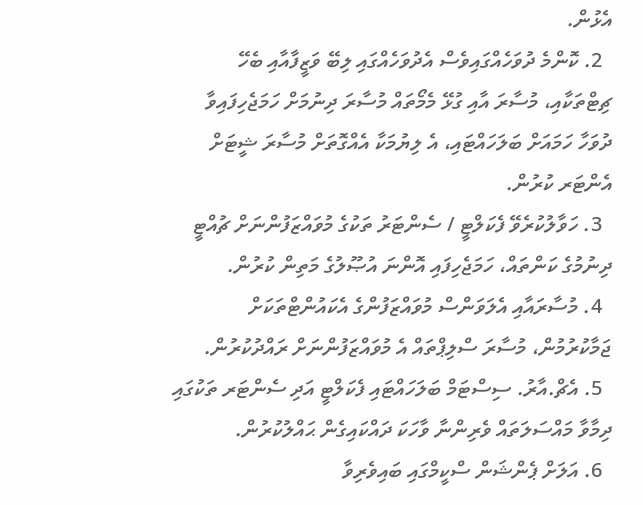އެޅުން.
  2. ކޮންމެ ދުވަހެއްގައިވެސް އެދުވަހެއްގައި ލިބޭ ވަޒީފާއާއި ބެހޭ ޗިޓްތަކާއި، މުސާރަ އާއި ގުޅޭ މެމޯތައް މުސާރަ ދިނުމަށް ހަމަޖެހިފައިވާ ދުވަހާ ހަމައަށް ބަލަހައްޓައި، އެ ލިޔުމަކާ އެއްގޮތަށް މުސާރަ ޝީޓަށް އެންޓަރ ކުރުން.
  3. ހަވާލުކުރެވޭ ފެކަލްޓީ / ސެންޓަރު ތަކުގެ މުވައްޒަފުންނަށް ޗުއްޓީ ދިނުމުގެ ކަންތައް، ހަމަޖެހިފައި އޮންނަ އުޞޫލުގެ މަތިން ކުރުން.
  4. މުސާރައާއި އެލަވަންސް މުވައްޒަފުންގެ އެކައުންޓްތަކަށް ޖަމާކުރުމުން، މުސާރަ ސްލިޕްތައް އެ މުވައްޒަފުންނަށް ރައްދުކުރުން.
  5. އެޗް.އާރު. ސިސްޓަމް ބަލަހައްޓައި ފެކަލްޓީ އަދި ސެންޓަރ ތަކުގައި ދިމާވާ މައްސަލަތައް ވެރިންނާ ވާހަކަ ދައްކައިގެން ޙައްލުކުރުން.
  6. އަލަށް ޕެންޝަން ސްކީމްގައި ބައިވެރިވާ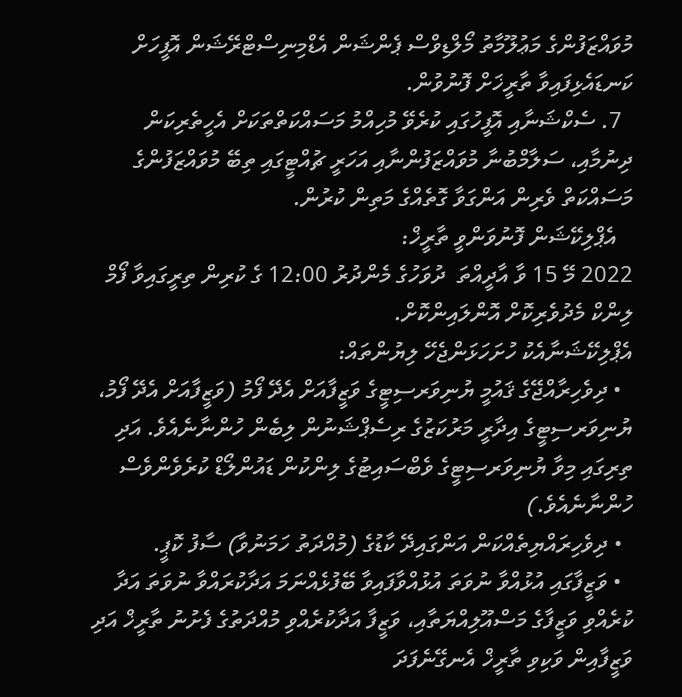މުވައްޒަފުންގެ މަޢުލޫމާތު މޯލްޑިވްސް ޕެންޝަން އެޑްމިނިސްޓްރޭޝަން އޮފީހަށް ކަނޑައެޅިފައިވާ ތާރީޚަށް ފޮނުވުން.
  7. ސެކްޝަނާއި އޮފީހުގައި ކުރެވޭ މުހިއްމު މަސައްކަތްތަކަށް އެހީތެރިކަން ދިނުމާއި، ސަލާމްބުނާ މުވައްޒަފުންނާއި އަހަރީ ޗުއްޓީގައި ތިބޭ މުވައްޒަފުންގެ މަސައްކަތް ވެރިން އަންގަވާ ގޮތެއްގެ މަތިން ކުރުން.
   އެޕްލިކޭޝަން ފޮނުވަންވީ ތާރީޚް:
2022 މޭ 15 ވާ އާދީއްތަ  ދުވަހުގެ މެންދުރު 12:00 ގެ ކުރިން ތިރީގައިވާ ފޯމް ލިންކް މެދުވެރިކޮށް އޮންލައިންކޮށް.
އެޕްލިކޭޝަނާއެކު ހުށަހަޅަންޖެހޭ ލިޔުންތައް:
  • ދިވެހިރާއްޖޭގެ ޤައުމީ ޔުނިވަރސިޓީގެ ވަޒީފާއަށް އެދޭ ފޯމު (ވަޒީފާއަށް އެދޭ ފޯމު، ޔުނިވަރސިޓީގެ އިދާރީ މަރުކަޒުގެ ރިސެޕްޝަނުން ލިބެން ހުންނާނެއެވެ. އަދި ތިރިގައި މިވާ ޔުނިވަރސިޓީގެ ވެބްސައިޓުގެ ލިންކުން ޑައުންލޯޑް ކުރެވެންވެސް ހުންނާނެއެވެ.)
  • ދިވެހިރައްޔިތެއްކަން އަންގައިދޭ ކާޑުގެ (މުއްދަތު ހަމަނުވާ) ސާފު ކޮޕީ.
  • ވަޒީފާގައި އުޅުއްވާ ނުވަތަ އުޅުއްވާފައިވާ ބޭފުޅެއްނަމަ އަދާކުރައްވާ ނުވަތަ އަދާ ކުރެއްވި ވަޒީފާގެ މަސްއޫލިއްޔަތާއި، ވަޒީފާ އަދާކުރެއްވި މުއްދަތުގެ ފެށުނު ތާރީޚް އަދި ވަޒީފާއިން ވަކިވި ތާރީޚް އެނގޭނެފަދަ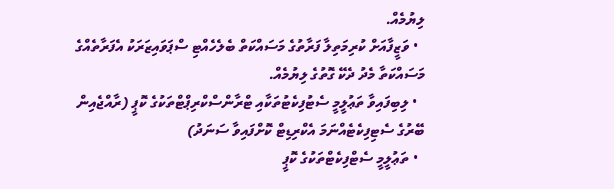ލިޔުމެއް.
  • ވަޒީފާއަށް ކުރިމަތިލާ ފަރާތުގެ މަސައްކަތް ބެލެހެއްޓި ސްޕަވައިޒަރަކު އެފަރާތެއްގެ މަސައްކަތާ މެދު ދެކޭ ގޮތުގެ ލިޔުމެއް.
  • ލިބިފައިވާ ތަޢުލީމީ ސެޓުފިކެޓުތަކާއި ޓްރާންސްކްރިޕްޓްތަކުގެ ކޮޕީ (ރާއްޖެއިން ބޭރުގެ ސެޓިފިކެޓެއްނަމަ އެކްރިޑިޓް ކޮށްފައިވާ ސަނަދު)
  • ތަޢުލީމީ ސެޓްފިކެޓްތަކުގެ ކޮޕީ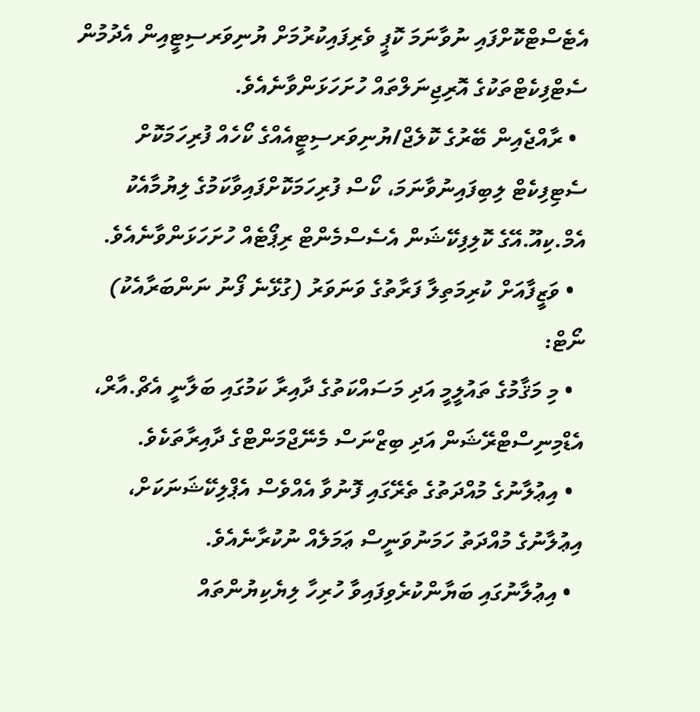އެޓެސްޓްކޮށްފައި ނުވާނަމަ ކޮޕީ ވެރިފައިކުރުމަށް ޔުނިވަރސިޓީއިން އެދުމުން ސެޓްފިކެޓްތަކުގެ އޮރިޖިނަލްތައް ހުށަހަޅަންވާނެއެވެ.
  • ރާއްޖެއިން ބޭރުގެ ކޮލެޖް/ޔުނިވަރސިޓީއެއްގެ ކޯހެއް ފުރިހަމަކޮށް ސެޓިފިކެޓް ލިބިފައިނުވާނަމަ، ކޯސް ފުރިހަމަކޮށްފައިވާކަމުގެ ލިޔުމާއެކު އެމް.ކިއޫ.އޭގެ ކޮލިފިކޭޝަން އެސެސްމެންޓް ރިޕޯޓެއް ހުށަހަޅަންވާނެއެވެ.
  • ވަޒީފާއަށް ކުރިމަތިލާ ފަރާތުގެ ވަނަވަރު (ގުޅޭނެ ފޯނު ނަންބަރާއެކު)
ނޯޓް:
  • މި މަޤާމުގެ ތައުލީމީ އަދި މަސައްކަތުގެ ދާއިރާ ކަމުގައި ބަލާނީ އެޗް.އާރް، އެޑްމިނިސްޓްރޭޝަން އަދި ބިޒްނަސް މެނޭޖްމަންޓްގެ ދާއިރާތަކެވެ.
  • އިޢުލާނުގެ މުއްދަތުގެ ތެރޭގައި ފޮނުވާ އެއްވެސް އެޕްލިކޭޝަނަކަށް، އިޢުލާނުގެ މުއްދަތު ހަމަނުވަނީސް ޢަމަލެއް ނުކުރާނެއެވެ.
  • އިޢުލާނުގައި ބަޔާންކުރެވިފައިވާ ހުރިހާ ލިޔެކިޔުންތައް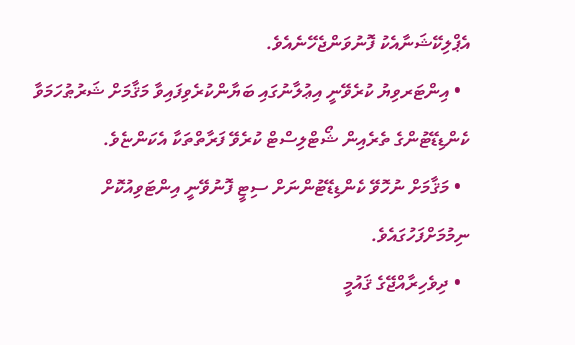އެޕްލިކޭޝަނާއެކު ފޮނުވަންޖެހޭނެއެވެ.
  • އިންޓަރވިޔު ކުރެވޭނީ އިޢުލާނުގައި ބަޔާންކުރެވިފައިވާ މަޤާމަށް ޝަރުޠުހަމަވާ ކެންޑިޑޭޓުންގެ ތެރެއިން ޝޯޓްލިސްޓް ކުރެވޭ ފަރާތްތަކާ އެކަންޏެވެ.
  • މަޤާމަށް ނުހޮވޭ ކެންޑިޑޭޓުންނަށް ސިޓީ ފޮނުވޭނީ އިންޓަވިއުކޮށް ނިމުމަށްފަހުގައެވެ.
  • ދިވެހިރާއްޖޭގެ ޤައުމީ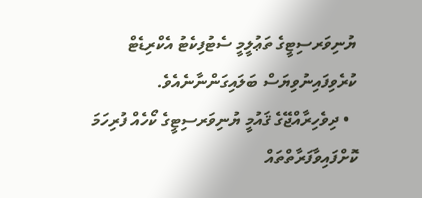ޔުނިވަރސިޓީގެ ތަޢުލީމީ ސެޓުފިކެޓު އެކްރިޑެޓް ކުރެވިފައިނުވިޔަސް ބަލައިގަންނާނެއެވެ.
  • ދިވެހިރާއްޖޭގެ ޤައުމީ ޔުނިވަރސިޓީގެ ކޯހެއް ފުރިހަމަ ކޮށްފައިވާފަރާތްތައް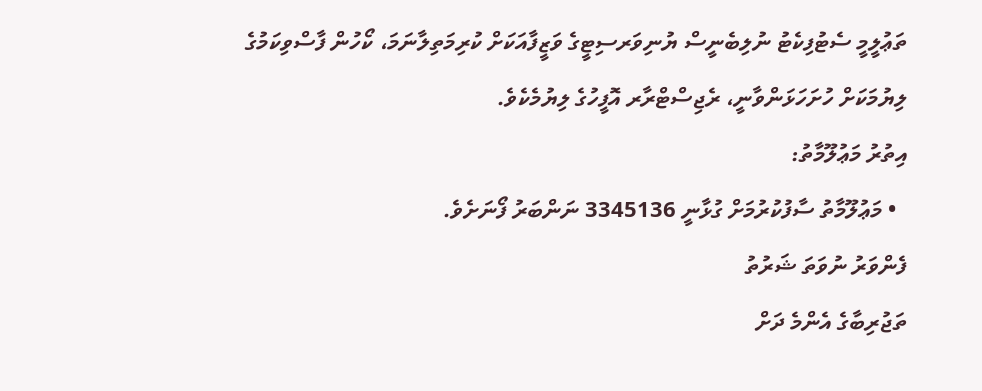ތަޢުލީމީ ސެޓުފިކެޓު ނުލިބެނީސް ޔުނިވަރސިޓީގެ ވަޒީފާއަކަށް ކުރިމަތިލާނަމަ، ކޯހުން ފާސްވިކަމުގެ ލިޔުމަކަށް ހުށަހަޅަންވާނީ، ރެޖިސްޓްރާރ އޮފީހުގެ ލިޔުމެކެވެ.
އިތުރު މަޢުލޫމާތު:
  • މަޢުލޫމާތު ސާފުކުރުމަށް ގުޅާނީ 3345136 ނަންބަރު ފޯނަށެވެ.
ފެންވަރު ނުވަތަ ޝަރުތު
ތަޖުރިބާގެ އެންމެ ދަށް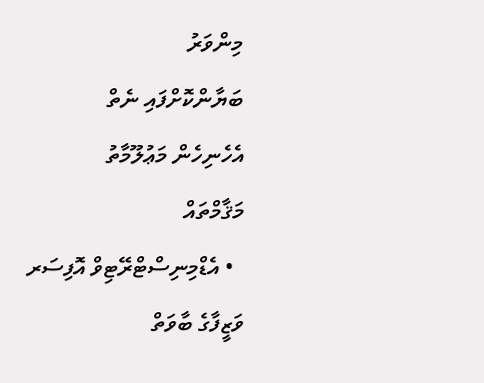މިންވަރު
ބަޔާންކޮށްފައި ނެތް
އެހެނިހެން މަޢުލޫމާތު
މަޤާމްތައް
  • އެޑްމިނިސްޓްރޭޓިވް އޮފިސަރ
ވަޒީފާގެ ބާވަތް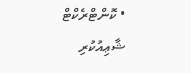• ކޮންޓްރެކްޓް
ޝާޢިއުކުރި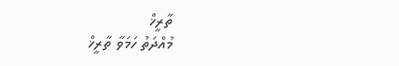ތާރީޚް
މުއްދަތު ހަމަވާ ތާރީޚް